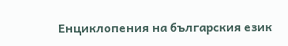Енциклопения на българския език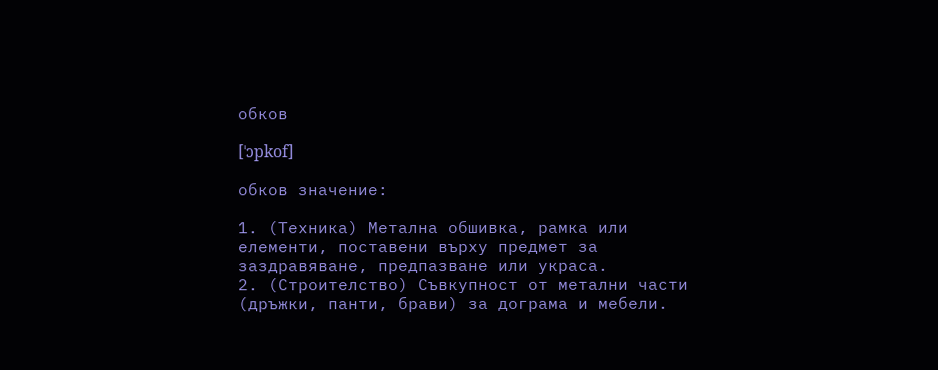обков

[ˈɔpkof]

обков значение:

1. (Техника) Метална обшивка, рамка или елементи, поставени върху предмет за заздравяване, предпазване или украса.
2. (Строителство) Съвкупност от метални части (дръжки, панти, брави) за дограма и мебели.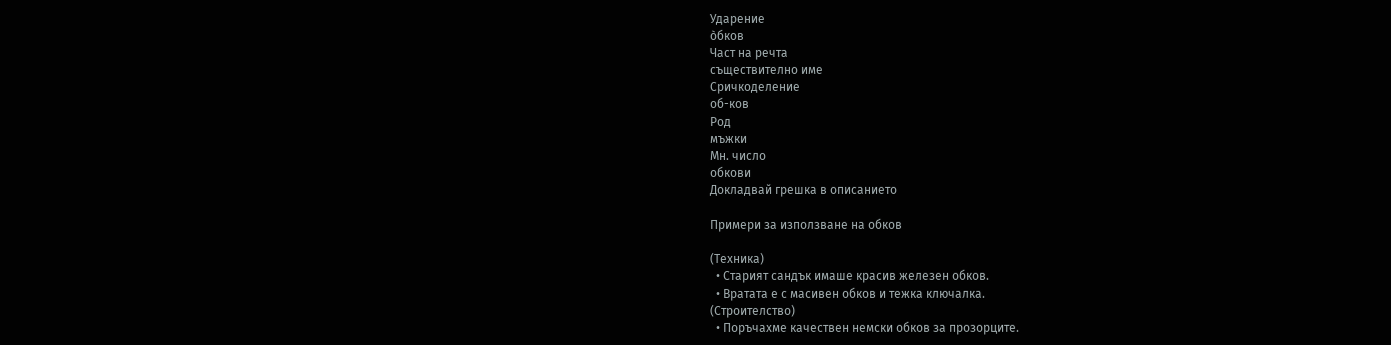Ударение
òбков
Част на речта
съществително име
Сричкоделение
об-ков
Род
мъжки
Мн. число
обкови
Докладвай грешка в описанието

Примери за използване на обков

(Техника)
  • Старият сандък имаше красив железен обков.
  • Вратата е с масивен обков и тежка ключалка.
(Строителство)
  • Поръчахме качествен немски обков за прозорците.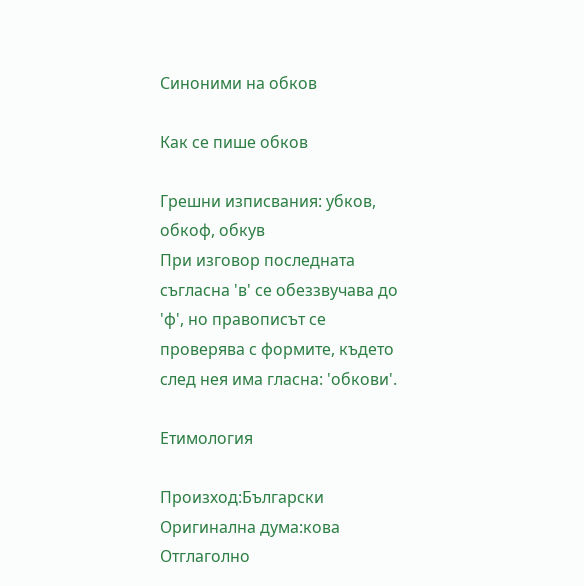Синоними на обков

Как се пише обков

Грешни изписвания: убков, обкоф, обкув
При изговор последната съгласна 'в' се обеззвучава до 'ф', но правописът се проверява с формите, където след нея има гласна: 'обкови'.

Етимология

Произход:Български
Оригинална дума:кова
Отглаголно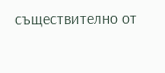съществително от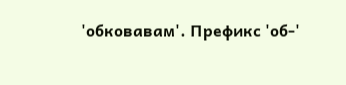'обковавам'. Префикс 'об-'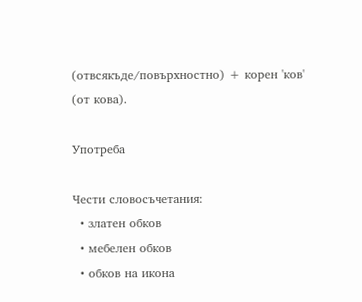(отвсякъде/повърхностно) + корен 'ков' (от кова).

Употреба

Чести словосъчетания:
  • златен обков
  • мебелен обков
  • обков на икона